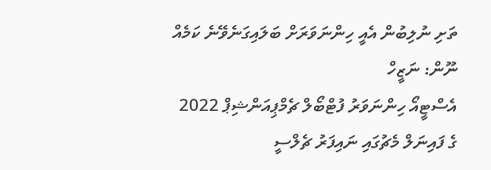ތަށި ނުލިބުން އެއީ ހިންނަވަރަށް ބަލައިގަނެވޭނެ ކަމެއް ނޫން: ނަޒީހް
އެސްޓީއޯ ހިންނަވަރު ފުޓްބޯލް ޗެމްޕިއަންޝިޕް 2022 ގެ ފައިނަލް މެޗުގައި ނައިފަރު ޗެލްސީ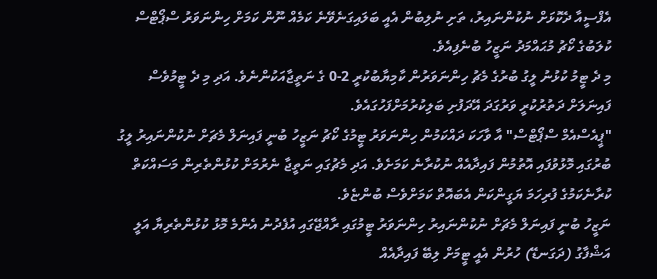އެފްސީއާ ދެކޮޅަށް ނުކުންނައިރު، ތަށި ނުލިބުން އެއީ ބަލައިގަނެވޭނެ ކަމެއް ނޫން ކަމަށް ހިންނަވަރު ސްޕޯޓްސް ކުލަބުގެ ކޯޗު މުޙައްމަދު ނަޒީހު ބުނެފިއެވެ.
މި ދެ ޓީމު ކުޅުނު ލީގު ބުރުގެ މެޗު ހިންނަވަރުން ކާމިޔާބުކުރީ 2-0 ގެ ނަތީޖާއަކުންނެވެ. އަދި މި ދެ ޓީމުވެސް ފައިނަލަށް ދަތުރުކުރީ ވަރުގަދަ އޭދަފުށި ބަލިކުރުމަށްފަހުގައެވެ.
"ޕީއެސްއެމް ސްޕޯޓްސް" އާ ވާހަކަ ދައްކަމުން ހިންނަވަރު ޓީމުގެ ކޯޗު ނަޒީހު ބުނީ ފައިނަލް މެޗަށް ނުކުންނައިރު ލީގު ބުރުގައި މޮޅުވުފައި އޮތުމުން ފައިދާއެއް ނުކުރާނެ ކަމަށެވެ. އަދި މެޗުގައި ނަތީޖާ ނެރުމަށް ކުޅުންތެރިން މަސައްކަތް ކުރާނެކަމުގެ ފުރިހަމަ ޔަގީންކަން އެބައޮތް ކަމަށްވެސް ބުންޏެވެ.
ނަޒީހު ބުނީ ފައިނަލް މެޗަށް ނުކުންނައިރު ހިންނަވަރު ޓީމުގައި ރާއްޖޭގައި އުފެދުނު އެންމެ މޮޅު ކުޅުންތެރިޔާ އަލީ އަޝްފާގު (ދަގަނޑޭ) ހުރުން އެއީ ޓީމަށް ލިބޭ ފައިދާއެއް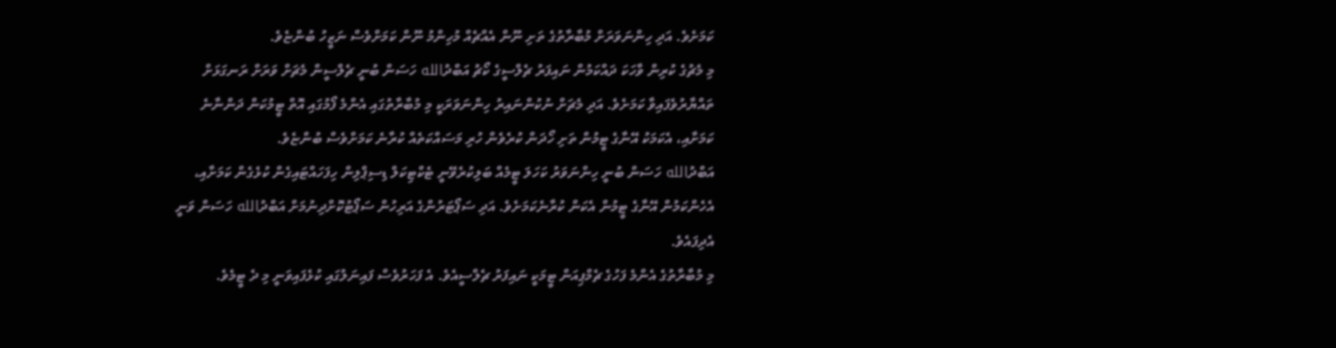ކަމަށެވެ. އަދި ހިންނަވަރަށް މުބާރާތުގެ ތަށި ނޫން އެއްޗެއް މުހިންމު ނޫން ކަމަށްވެސް ނަޒީހު ބުންޏެވެ.
މި މެޗުގެ ކުރިން ވާހަކަ ދައްކަމުން ނައިފަރު ޗެލްސީގެ ކޯޗު އަބްދުالله ހަސަން ބުނީ ޗެލްސީން މެޗަށް ވަރަށް ރަނގަޅަށް ތައްޔާރުވެފައިވާ ކަމަށެވެ. އަދި މެޗަށް ނުކުންނައިރު ހިންނަވަރަކީ މި މުބާރާތުގައި އެންމެ ފޯމުގައި އޮތް ޓީމުކަން ދަންނާނެ ކަމަށާއި، އެކަމަކު އޭނާގެ ޓީމުން ތަށި ހޯދަން ކުރެވެން ހުރި މަސައްކަތެއް ކުރާނެ ކަމަށްވެސް ބުންޏެވެ.
އަބްދުالله ހަސަން ބުނީ ހިންނަވަރު ކަހަލަ ޓީމެއް ބަލިކުރެވޭނީ ޓެކްޓިކަލް ޑިސިޕްލިން ހިފަހައްޓައިގެން ކުޅެގެން ކަމަށާއި، އެހެންކަމުން އޭނާގެ ޓީމުން އެކަން ކުރާނެކަމަށެވެ. އަދި ސަޕޯޓަރުންގެ އަރިހުން ސަޕޯޓުކޮށްދިނުމަށް އަބްދުالله ހަސަން ވަނީ އެދިފައެވެ.
މި މުބާރާތުގެ އެންމެ ފަހުގެ ޗެމްޕިއަން ޓީމަކީ ނައިފަރު ޗެލްސީއެވެ. އެ ފަހަރުވެސް ފައިނަލުގައި ކުޅެފައިވަނީ މި ދެ ޓީމެވެ.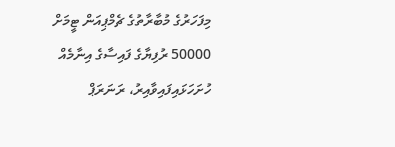މިފަހަރުގެ މުބާރާތުގެ ޗެމްޕިއަން ޓީމަށް 50000 ރުފިޔާގެ ފައިސާގެ އިނާމެއް ހުށަހަޅައިފައިވާއިރު، ރަނަރަޕް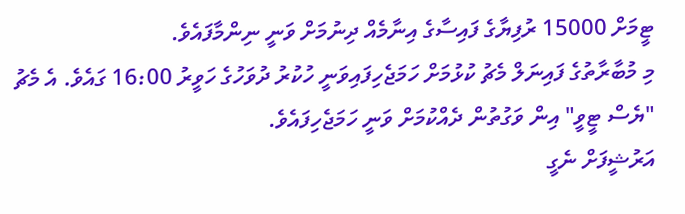ޓީމަށް 15000 ރުފިޔާގެ ފައިސާގެ އިނާމެއް ދިނުމަށް ވަނީ ނިންމާފައެވެ.
މި މުބާރާތުގެ ފައިނަލް މެޗު ކުޅުމަށް ހަމަޖެހިފައިވަނީ ހުކުރު ދުވަހުގެ ހަވީރު 16:00 ގައެވެ. އެ މެޗު "ޔެސް ޓީވީ" އިން ވަގުތުން ދެއްކުމަށް ވަނީ ހަމަޖެހިފައެވެ.
އަރުޝީފަށް ނެގީ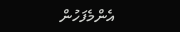އެންމެފަހުން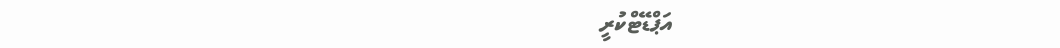އަޕްޑޭޓްކުރީ